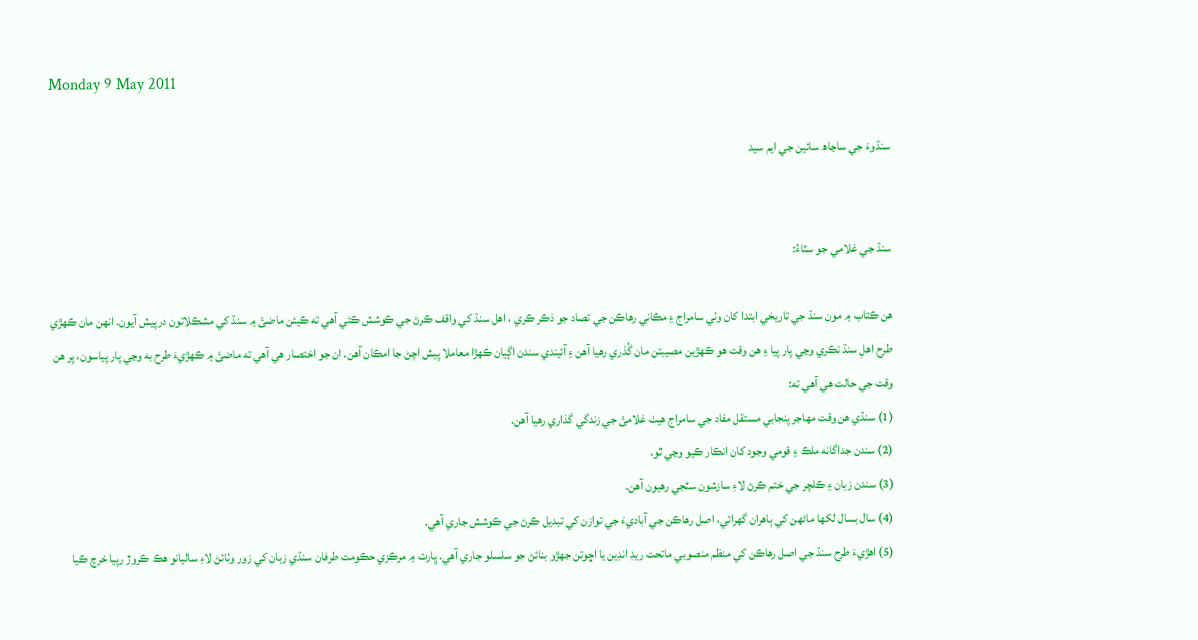Monday 9 May 2011

سنڌوءَ جي ساڃاھ سائين جي ايم سيد


سنڌ جي غلامي جو سٽاءُ:

ھن ڪتاب ۾ مون سنڌ جي تاريخي ابتدا کان وٺي سامراج ۽ مڪاني رھاڪن جي تصاد جو ذڪر ڪري ، اھل سنڌ کي واقف ڪرڻ جي ڪوشش ڪئي آھي ته ڪيئن ماضئَ ۾ سنڌ کي مشڪلاتون درپيش آيون. انھن مان ڪھڙي طرح اھلِ سنڌ نڪري وڃي پار پيا ۽ ھن وقت ھو ڪھڙين مصيبتن مان گُذري رھيا آھن ۽ آئيندي سندن اڳيان ڪھڙا معاملا پيش اچڻ جا امڪان آھن. ان جو اختصار ھي آھي ته ماضئَ ۾ ڪھڙيءَ طرح به وڃي پار پياسون، پر ھن وقت جي حالت ھي آھي ته:
(1) سنڌي ھن وقت مھاجر پنجابي مستقل مفاد جي سامراج ھيٺ غلامئَ جي زندگي گذاري رھيا آھن.
(2) سندن جداگانه ملڪ ۽ قومي وجود کان انڪار ڪيو وڃي ٿو.
(3) سندن زبان ۽ ڪلچر جي ختم ڪرڻ لاءِ سازشون سٽجي رھيون آھن.
(4) سال بسال لکھا ماڻھن کي ٻاھران گھرائي، اصل رھاڪن جي آباديءَ جي توازن کي تبديل ڪرڻ جي ڪوشش جاري آھي.
(5) اھڙيءَ طرح سنڌ جي اصل رھاڪن کي منظم منصوبي ماتحت ريڊ انڊين يا اڇوتن جھڙو بنائڻ جو سلسلو جاري آھي. ڀارت ۾ مرڪزي حڪومت طرفان سنڌي زبان کي زور وٺائڻ لاءِ ساليانو ھڪ ڪروڙ رپيا خرچ ڪيا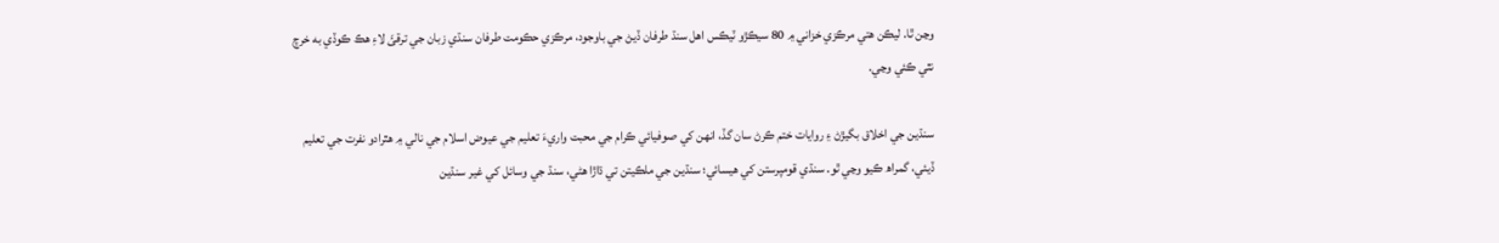وڃن ٿا. ليڪن ھتي مرڪزي خزاني ۾ 80 سيڪڙو ٽيڪس اھل سنڌ طرفان ڏيڻ جي باوجود، مرڪزي حڪومت طرفان سنڌي زبان جي ترقئَ لاءِ ھڪ ڪوڏي به خرچ نٿي ڪئي وڃي.

سنڌين جي اخلاق بگيڙڻ ۽ روايات ختم ڪرڻ سان گڏ، انھن کي صوفيائي ڪرام جي محبت واريءَ تعليم جي عيوض اسلام جي نالي ۾ ھٿرادو نفرت جي تعليم ڏيئي، گمراھ ڪيو وڃي ٿو. سنڌي قومپرستن کي ھيسائي؛ سنڌين جي ملڪيتن تي ڌاڙا ھڻي، سنڌ جي وسائل کي غير سنڌين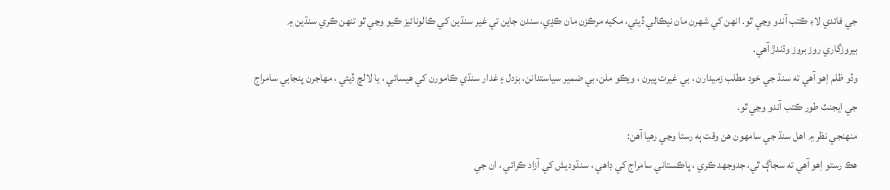جي فائدي لاءِ ڪتب آندو وڃي ٿو. انھن کي شھرن مان نيڪالي ڏيئي، مکيه مرڪزن مان ڪڍي، سندن جاين تي غير سنڌين کي ڪالونائيز ڪيو وڃي ٿو تنھن ڪري سنڌين ۾ بيروزگاري روز بروز وڌندڙ آھي.
وڏو ظلم اِھو آھي ته سنڌ جي خود مطلب زميدارن ، بي غيرت پيرن ، ويڪو ملن، بي ضمير سياستدانن، بزدل ۽ غدار سنڌي ڪامورن کي ھيسائي ، يا لالچ ڏيئي ، مھاجرن پنجابي سامراج جي ايجنٽ طور ڪتب آندو وڃي ٿو.
منھنجي نظر ۾ اھل سنڌ جي سامھون ھن وقت ٻه رستا وڃي رھيا آھن:
ھڪ رستو اِھو آھي ته سجاڳ ٿي، جدوجھد ڪري ، پاڪستاني سامراج کي ڊاھي ، سنڌوديش کي آزاد ڪرائي ، ان جي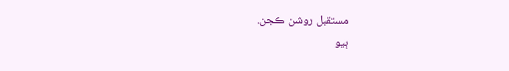مستقبل روشن ڪجن.
ٻيو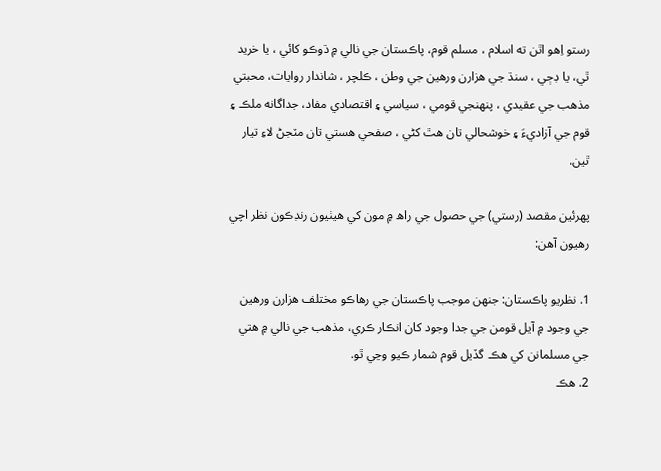رستو اِھو اٿن ته اسلام ، مسلم قوم، پاڪستان جي نالي ۾ ڌوڪو کائي ، يا خريد ٿي، يا ڊڄي ، سنڌ جي ھزارن ورھين جي وطن ، ڪلچر ، شاندار روايات، محبتي مذھب جي عقيدي ، پنھنجي قومي ، سياسي ۽ اقتصادي مفاد، جداگانه ملڪ ۽ قوم جي آزاديءَ ۽ خوشحالي تان ھٿ کڻي ، صفحي ھستي تان مٽجڻ لاءِ تيار ٿين.

پھرئين مقصد (رستي) جي حصول جي راھ ۾ مون کي ھيٺيون رنڊڪون نظر اچي رھيون آھن:

1. نظريو پاڪستان: جنھن موجب پاڪستان جي رھاڪو مختلف ھزارن ورھين جي وجود ۾ آيل قومن جي جدا وجود کان انڪار ڪري، مذھب جي نالي ۾ ھتي جي مسلمانن کي ھڪ گڏيل قوم شمار ڪيو وڃي ٿو.
2. ھڪ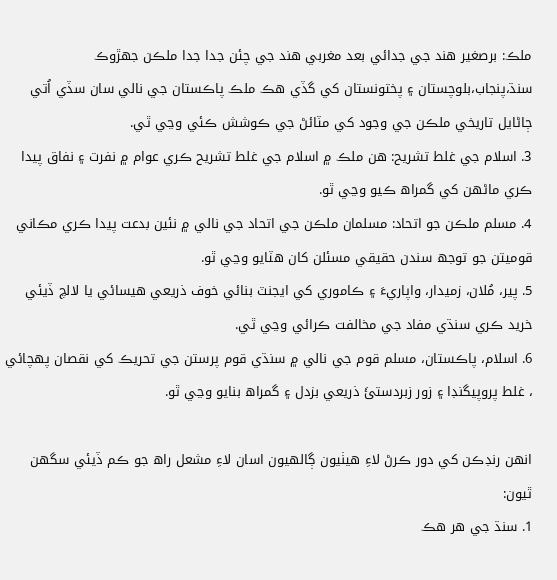ملڪ: برصغير ھند جي جدائي بعد مغربي ھند جي چئن جدا جدا ملڪن جھڙوڪ سنڌ،پنجاب،بلوچستان ۽ پختونستان کي گڏي ھڪ ملڪ پاڪستان جي نالي سان سڏي اُتي ڄاڻايل تاريخي ملڪن جي وجود کي مٽائڻ جي ڪوشش ڪئي وڃي ٿي.
3. اسلام جي غلط تشريح: ھن ملڪ ۾ اسلام جي غلط تشريح ڪري عوام ۾ نفرت ۽ نفاق پيدا ڪري ماڻھن کي گمراھ ڪيو وڃي ٿو.
4. مسلم ملڪن جو اتحاد: مسلمان ملڪن جي اتحاد جي نالي ۾ نئين بدعت پيدا ڪري مڪاني قوميتن جو توجھ سندن حقيقي مسئلن کان ھٽايو وڃي ٿو.
5. پير، مُلان، زميدار، واپاريءَ ۽ ڪاموري کي ايجنٽ بنائي خوف ذريعي ھيسائي يا لالچ ڏيئي خريد ڪري سنڌي مفاد جي مخالفت ڪرائي وڃي ٿي.
6. اسلام، پاڪستان، مسلم قوم جي نالي ۾ سنڌي قوم پرستن جي تحريڪ کي نقصان پھچائي ، غلط پروپيگنڊا ۽ زور زبردستئَ ذريعي بزدل ۽ گمراھ بنايو وڃي ٿو.

انھن رنڊڪن کي دور ڪرڻ لاءِ ھيٺيون ڳالھيون اسان لاءِ مشعل راھ جو ڪم ڏيئي سگھن ٿيون:
1. سنڌ جي ھر ھڪ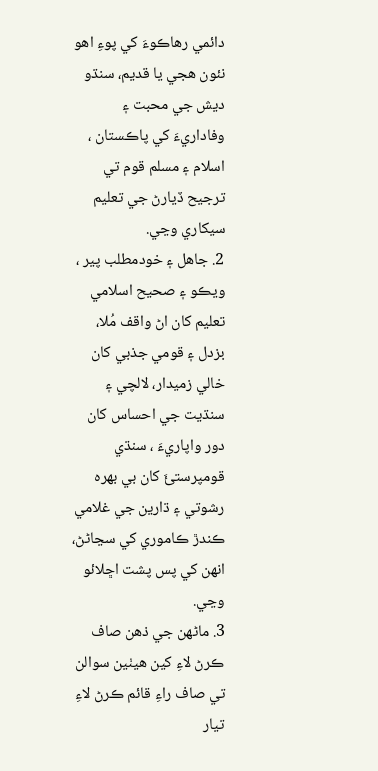دائمي رھاڪوءَ کي پوءِ اھو نئون ھجي يا قديم، سنڌو ديش جي محبت ۽ وفاداريءَ کي پاڪستان ، اسلام ۽ مسلم قوم تي ترجيح ڏيارڻ جي تعليم سيکاري وڃي.
2. جاھل ۽ خودمطلب پير ، ويڪو ۽ صحيح اسلامي تعليم کان اڻ واقف مُلا، بزدل ۽ قومي جذبي کان خالي زميدار، لالچي ۽ سنڌيت جي احساس کان دور واپاريءَ ، سنڌي قومپرستئَ کان بي بھره رشوتي ۽ ڌارين جي غلامي ڪندڙ ڪاموري کي سڃاڻڻ، انھن کي پس پشت اڇلائو وڃي.
3. ماڻھن جي ذھن صاف ڪرڻ لاءِ کين ھيٺين سوالن تي صاف راءِ قائم ڪرڻ لاءِ تيار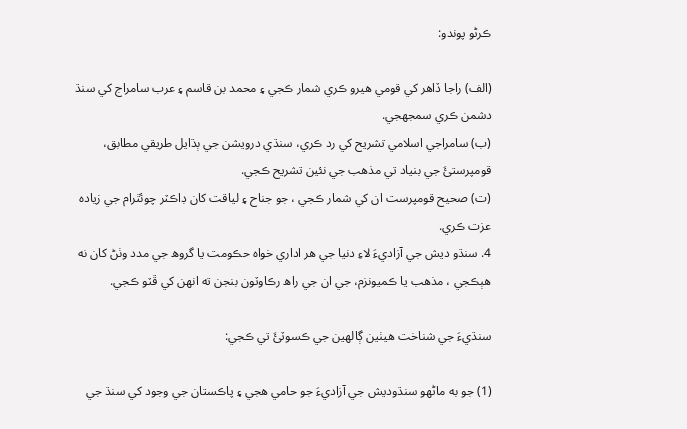ڪرڻو پوندو:

(الف) راجا ڏاھر کي قومي ھيرو ڪري شمار ڪجي ۽ محمد بن قاسم ۽ عرب سامراج کي سنڌ دشمن ڪري سمجھجي.
(ب) سامراجي اسلامي تشريح کي رد ڪري، سنڌي درويشن جي ٻڌايل طريقي مطابق، قومپرستئَ جي بنياد تي مذھب جي نئين تشريح ڪجي.
(ت) صحيح قومپرست ان کي شمار ڪجي ، جو جناح ۽ لياقت کان ڊاڪٽر چوئٿرام جي زياده عزت ڪري.
4. سنڌو ديش جي آزاديءَ لاءِ دنيا جي ھر اداري خواه حڪومت يا گروھ جي مدد وٺڻ کان نه ھٻڪجي ، مذھب يا ڪميونزم، جي ان جي راھ رڪاوٽون بنجن ته انھن کي ڦٽو ڪجي.

سنڌيءَ جي شناخت ھيٺين ڳالھين جي ڪسوٽئَ تي ڪجي:

(1) جو به ماڻھو سنڌوديش جي آزاديءَ جو حامي ھجي ۽ پاڪستان جي وجود کي سنڌ جي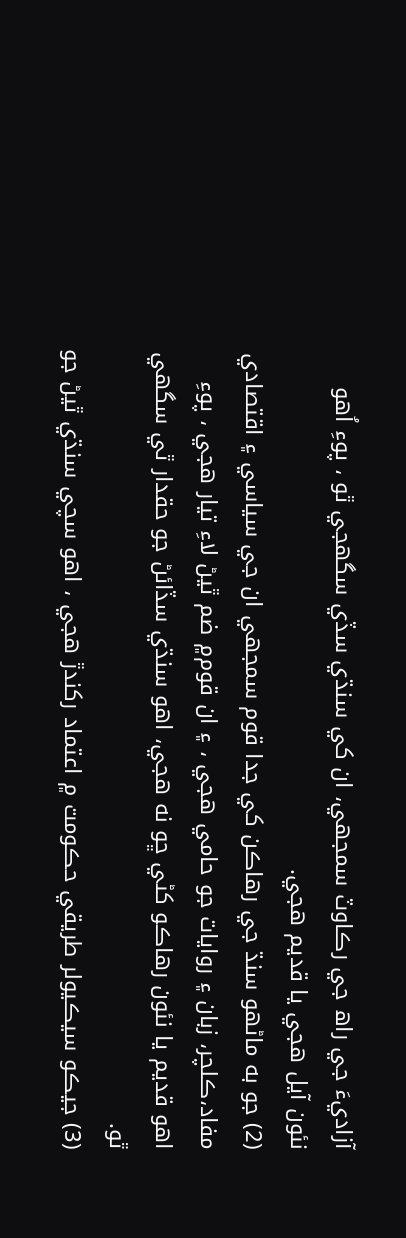آزاديءَ جي راھ جي رڪاوٽ سمجھي، ان کي سنڌي سڏي سگھجي ٿو ، پوءِ اُھو نئون آيل ھجي يا قديم ھجي.
(2) جو به ماڻھو سنڌ جي رھاڪن کي جدا قوم سمجھي ان جي سياسي ۽ اقتصادي مفاد،ڪلچر، زبان ۽ روايات جو حامي ھجي ، ۽ ان قوم۾ ضم ٿيڻ لاءِ تيار ھجي ، پوءِ اھو قديم يا نئون رھاڪو کڻي ڇو نه ھجي، اھو سنڌي سڏائڻ جو حقدار ٿي سگھي ٿو.
(3) جيڪو سيڪيولر طريقي حڪومت ۾ اعتماد رکندڙ ھجي ، اھو سچي سنڌي ٿيڻ جو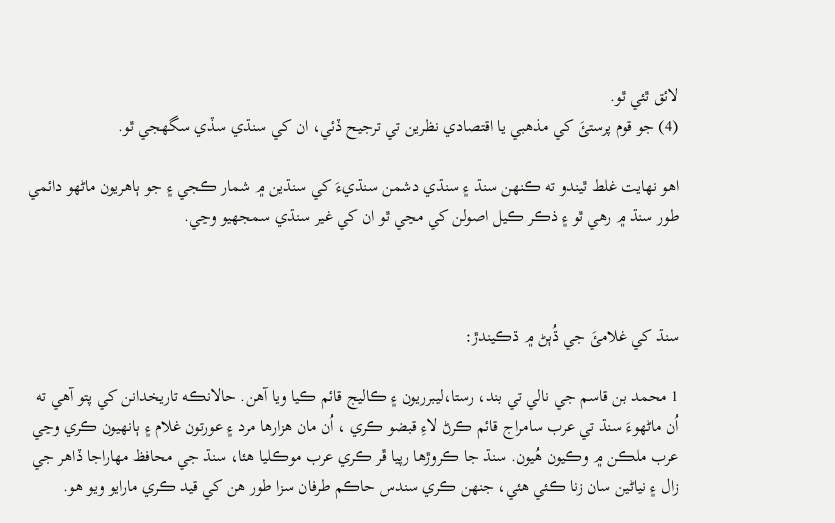لائق ٿئي ٿو.
(4) جو قوم پرستئَ کي مذھبي يا اقتصادي نظرين تي ترجيح ڏئي، ان کي سنڌي سڏي سگھجي ٿو.

اھو نھايت غلط ٿيندو ته ڪنھن سنڌ ۽ سنڌي دشمن سنڌيءَ کي سنڌين ۾ شمار ڪجي ۽ جو ٻاھريون ماڻھو دائمي طور سنڌ ۾ رھي ٿو ۽ ذڪر ڪيل اصولن کي مڃي ٿو ان کي غير سنڌي سمجھيو وڃي.



سنڌ کي غلامئَ جي ڌُٻڻ ۾ ڌڪيندڙ:

1 محمد بن قاسم جي نالي تي بند، رستا،ليبرريون ۽ ڪاليج قائم ڪيا ويا آھن. حالانڪه تاريخدانن کي پتو آھي ته اُن ماڻھوءَ سنڌ تي عرب سامراج قائم ڪرڻ لاءِ قبضو ڪري ، اُن مان ھزارھا مرد ۽ عورتون غلام ۽ ٻانھيون ڪري وڃي عرب ملڪن ۾ وڪيون ھُيون. سنڌ جا ڪروڙھا رپيا ڦر ڪري عرب موڪليا ھئا، سنڌ جي محافظ مھاراجا ڏاھر جي زال ۽ نياڻين سان زنا ڪئي ھئي، جنھن ڪري سندس حاڪم طرفان سزا طور ھن کي قيد ڪري مارايو ويو ھو.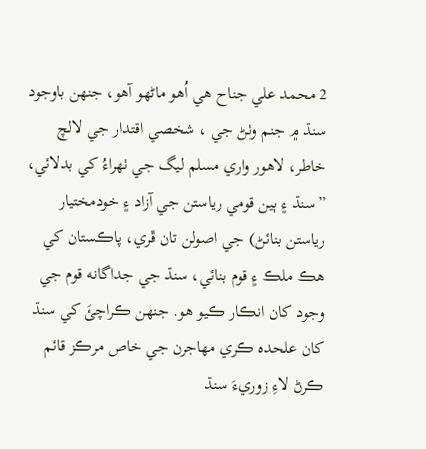2 محمد علي جناح ھي اُھو ماڻھو آھو، جنھن باوجود سنڌ ۾ جنم وٺڻ جي ، شخصي اقتدار جي لالچ خاطر، لاھور واري مسلم ليگ جي ٺھراءُ کي بدلائي، ”سنڌ ۽ ٻين قومي رياستن جي آزاد ۽ خودمختيار رياستن بنائڻ) جي اصولن تان ڦري، پاڪستان کي ھڪ ملڪ ۽ قوم بنائي، سنڌ جي جداگانه قوم جي وجود کان انڪار ڪيو ھو. جنھن ڪراچئَ کي سنڌ کان علحده ڪري مھاجرن جي خاص مرڪز قائم ڪرڻ لاءِ زوريءَ سنڌ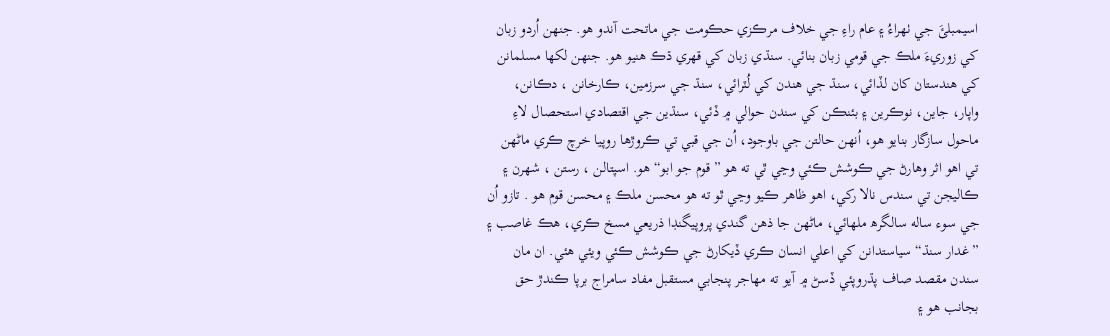اسيمبلئَ جي ٺھراءُ ۽ عام راءِ جي خلاف مرڪزي حڪومت جي ماتحت آندو ھو. جنھن اُردو زبان کي زوريءَ ملڪ جي قومي زبان بنائي. سنڌي زبان کي قھري ڌڪ ھنيو ھو. جنھن لکھا مسلمانن کي ھندستان کان لڏائي، سنڌ جي ھندن کي لُٽرائي، سنڌ جي سرزمين، ڪارخانن ، دڪانن، واپار، جاين، نوڪرين ۽ بئنڪن کي سندن حوالي ۾ ڏئي، سنڌين جي اقتصادي استحصال لاءِ ماحول سازگار بنايو ھو، اُنھن حالتن جي باوجود، اُن جي قبي تي ڪروڙھا روپيا خرچ ڪري ماڻھن تي اھو اثر وھارڻ جي ڪوشش ڪئي وڃي ٿي ته ھو ” قوم جو ابو“ ھو. اسپتالن ، رستن ، شھرن ۽ ڪاليجن تي سندس نالا رکي، اھو ظاھر ڪيو وڃي ٿو ته ھو محسن ملڪ ۽ محسن قوم ھو . تازو اُن جي سوء ساله سالگرھ ملھائي، ماڻھن جا ذھن گندي پروپيگنڊا ذريعي مسخ ڪري، ھڪ غاصب ۽ ”غدار سنڌ“ سياستدانن کي اعلي انسان ڪري ڏيکارڻ جي ڪوشش ڪئي ويئي ھئي. ان مان سندن مقصد صاف پڌروپئي ڏسڻ ۾ آيو ته مھاجر پنجابي مستقبل مفاد سامراج برپا ڪندڙ حق بجانب ھو ۽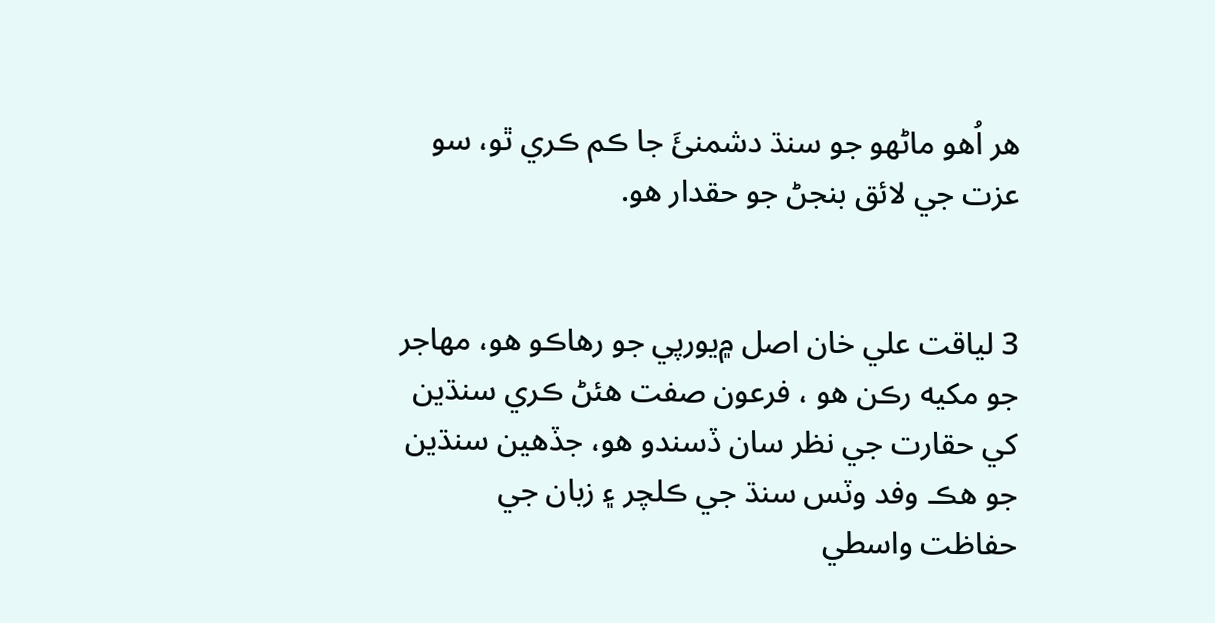ھر اُھو ماڻھو جو سنڌ دشمنئَ جا ڪم ڪري ٿو، سو عزت جي لائق بنجڻ جو حقدار ھو.


3 لياقت علي خان اصل ۾يورپي جو رھاڪو ھو، مھاجر جو مکيه رڪن ھو ، فرعون صفت ھئڻ ڪري سنڌين کي حقارت جي نظر سان ڏسندو ھو، جڏھين سنڌين جو ھڪ وفد وٽس سنڌ جي ڪلچر ۽ زبان جي حفاظت واسطي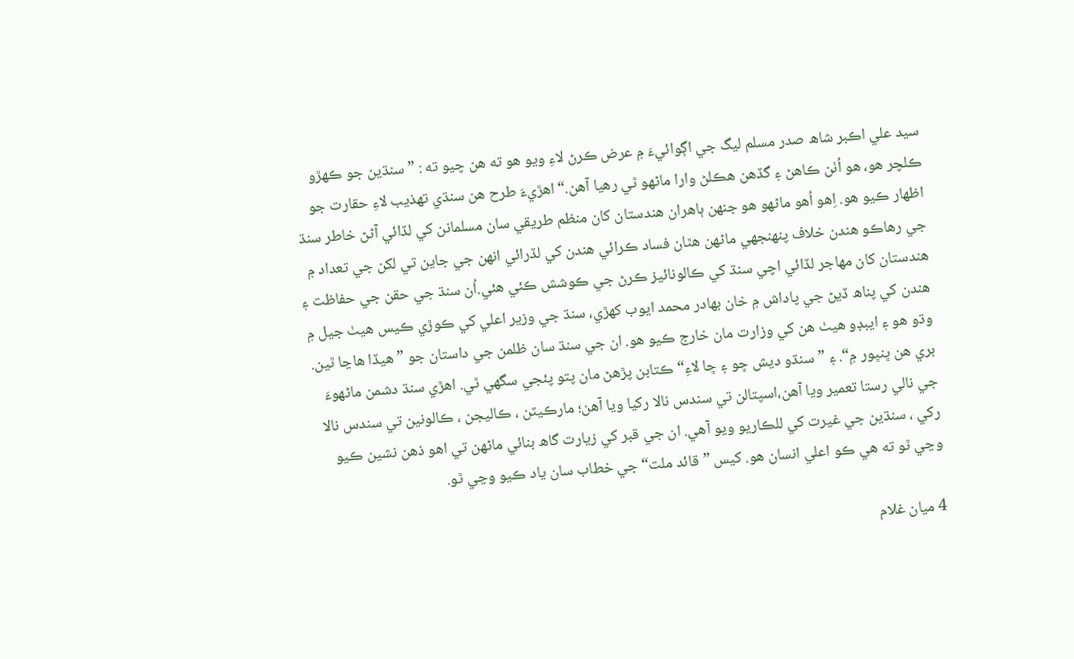سيد علي اڪبر شاھ صدر مسلم ليگ جي اڳوائيءَ ۾ عرض ڪرڻ لاءِ ويو ھو ته ھن چيو ته : ” سنڌين جو ڪھڙو ڪلچر ھو، ھو اُٺن ڪاھڻ ۽ گڏھن ھڪلڻ وارا ماڻھو ٿي رھيا آھن.“ اھڙيءَ طرح ھن سنڌي تھذيب لاءِ حقارت جو اظھار ڪيو ھو. اِھو اُھو ماڻھو ھو جنھن ٻاھران ھندستان کان منظم طريقي سان مسلمانن کي لڏائي آڻڻ خاطر سنڌ جي رھاڪو ھندن خلاف پنھنجھي ماڻھن ھٿان فساد ڪرائي ھندن کي لڏرائي انھن جي جاين تي لکن جي تعداد ۾ ھندستان کان مھاجر لڏائي اچي سنڌ کي ڪالونائيز ڪرڻ جي ڪوشش ڪئي ھئي.اُن سنڌ جي حقن جي حفاظت ۽ ھندن کي پناھ ڏيڻ جي پاداش ۾ خان بھادر محمد ايوب کھڙي، سنڌ جي وزير اعلي کي ڪوڙي ڪيس ھيٺ جيل ۾ وڌو ھو ۽ ايبڊو ھيٺ ھن کي وزارت مان خارج ڪيو ھو. ان جي سنڌ سان ظلمن جي داستان جو ” ھيڏا ھاڃا ٿين. بري ھن ڀنڀور ۾“. ۽ ”سنڌو ديش ڇو ۽ ڇا لاءِ“ ڪتابن پڙھڻ مان پتو پئجي سگھي ٿي. اھڙي سنڌ دشمن ماڻھوءَ جي نالي رستا تعمير ويا آھن،اسپتالن تي سندس نالا رکيا ويا آھن؛ مارڪيٽن ، ڪاليجن ، ڪالونين تي سندس نالا رکي ، سنڌين جي غيرت کي للڪاريو ويو آھي. ان جي قبر کي زيارت گاھ بنائي ماڻھن تي اھو ذھن نشين ڪيو وڃي ٿو ته ھي ڪو اعلي انسان ھو. کيس ”قائد ملت“ جي خطاب سان ياد ڪيو وڃي ٿو.

4 ميان غلام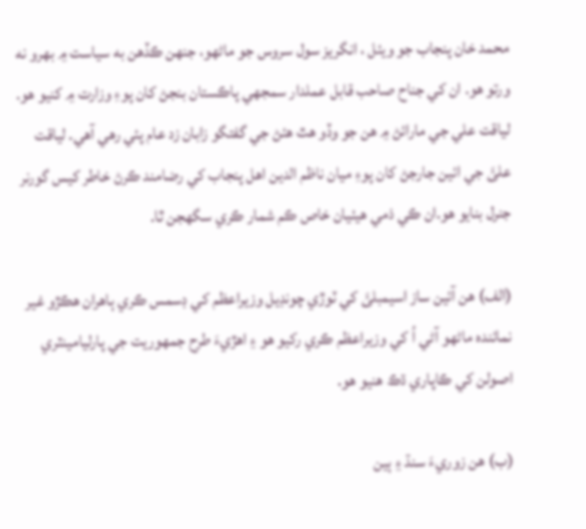محمد خان پنجاب جو ويٺل ، انگريز سول سروس جو ماڻھو، جنھن ڪڏھن به سياست ۾ بھرو نه ورتو ھو. ان کي جناح صاحب قابل عملدار سمجھي پاڪستان بنجڻ کان پوءِ وزارت ۾ کنيو ھو. لياقت علي جي مارائڻ ۾ ھن جو وڏو ھٿ ھئڻ جي گفتگو زابان زد عام پئي رھي آھي. لياقت علئَ جي ائين جارجڻ کان پوءِ ميان ناظم الدين اھل پنجاب کي رضامند ڪرڻ خاطر کيس گورنر جنرل بنايو ھو.ان ڪي ذمي ھيٺيان خاص ڪم شمار ڪري سگھجن ٿا.

(الف) ھن آئين ساز اسيمبلئَ کي ٽوڙي چونڊيل وزيراعظم کي ڊسمس ڪري ٻاھران ھڪڙو غير نمائنده ماڻھو آڻي اُ کي وزيراعظم ڪري رکيو ھو ۽ اھڙيءَ طرح جمھوريت جي پارليامينٽري اصولن کي ڪاپاري ڌڪ ھنيو ھو.

(ب) ھن زوريءَ سنڌ ۽ ٻين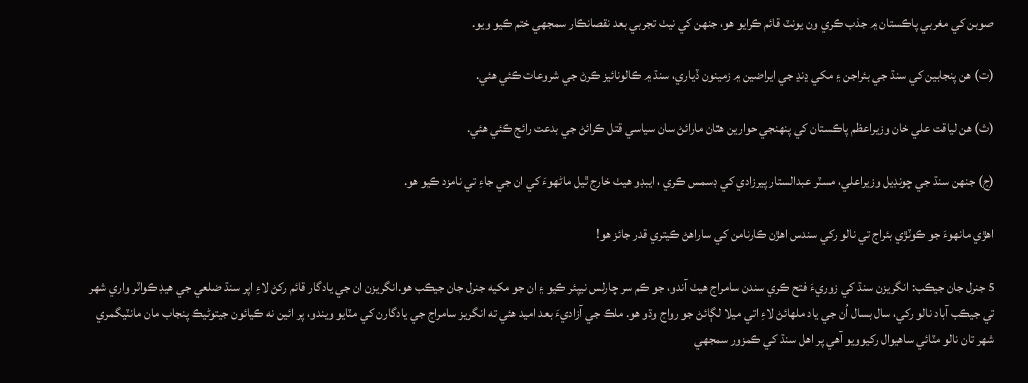صوبن کي مغربي پاڪستان ۾ جذب ڪري ون يونٽ قائم ڪرايو ھو، جنھن کي نيٺ تجربي بعد نقصانڪار سمجھي ختم ڪيو ويو.

(ت) ھن پنجابين کي سنڌ جي بئراجن ۽ مکي ڍنڍ جي ايراضين ۾ زمينون ڏياري، سنڌ ۾ ڪالونائيز ڪرڻ جي شروعات ڪئي ھئي.

(ث) ھن لياقت علي خان وزيراعظم پاڪستان کي پنھنجي حوارين ھٿان مارائڻ سان سياسي قتل ڪرائڻ جي بدعت رائج ڪئي ھئي.

(ج) جنھن سنڌ جي چونڊيل وزيراعلي، مسٽر عبدالستار پيرزادي کي ڊسمس ڪري ، ايبڊو ھيٺ خارج ٿيل ماڻھوءَ کي ان جي جاءِ تي نامزد ڪيو ھو.

اھڙي مانھوءَ جو ڪوٽڙي بئراج تي نالو رکي سندس اھڙن ڪارنامن کي ساراھڻ ڪيتري قدر جائز ھو!

5 جنرل جان جيڪب: انگريزن سنڌ کي زوريءَ فتح ڪري سندن سامراج ھيٺ آندو، جو ڪم سر چارلس نيپئر ڪيو ۽ ان جو مکيه جنرل جان جيڪب ھو.انگريزن ان جي يادگار قائم رکڻ لاءِ اپر سنڌ ضلعي جي ھيڊ ڪواٽر واري شھر تي جيڪب آباد نالو رکي، سال بسال اُن جي ياد ملھائڻ لاءِ اتي ميلا لڳائڻ جو رواج وڌو ھو. ملڪ جي آزاديءَ بعد اميد ھئي ته انگريز سامراج جي يادگارن کي مٽايو ويندو، پر ائين نه ڪيائون جيتوڻيڪ پنجاب مان مانٽيگمري شھر تان نالو مٽائي ساھيوال رکيوويو آھي پر اھل سنڌ کي ڪمزور سمجھي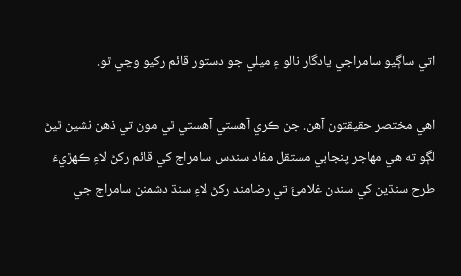اتي ساڳيو سامراجي يادگار نالو ۽ ميلي جو دستور قائم رکيو وڃي ٿو.

اھي مختصر حقيقتون آھن. جن ڪري آھستي آھستي ٿي مون تي ذھن نشين ٿيڻ لڳو ته ھي مھاجر پنجابي مستقل مفاد سندس سامراج کي قائم رکڻ لاءِ ڪھڙيءَ طرح سنڌين کي سندن غلامئَ تي رضامند رکڻ لاءِ سنڌ دشمنن سامراج جي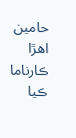حامين اھڙا ڪارناما ڪيا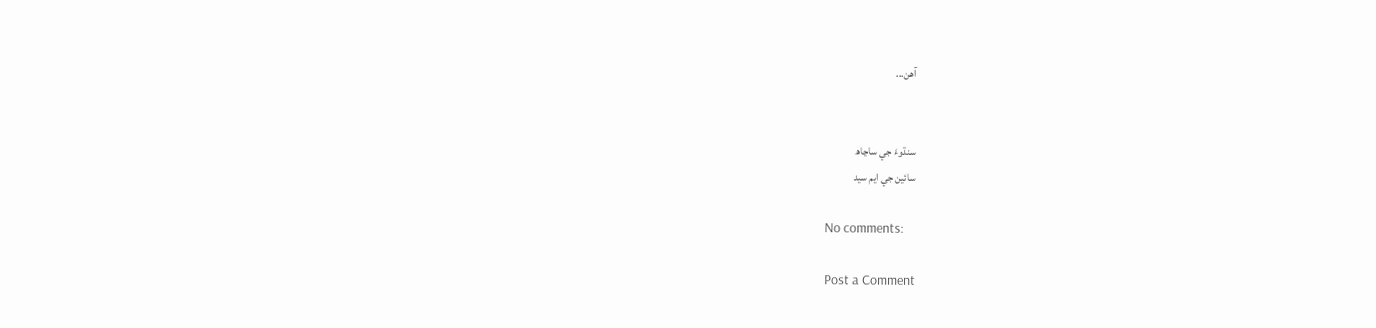آھن...


سنڌوءَ جي ساڃاھ
سائين جي ايم سيد

No comments:

Post a Comment